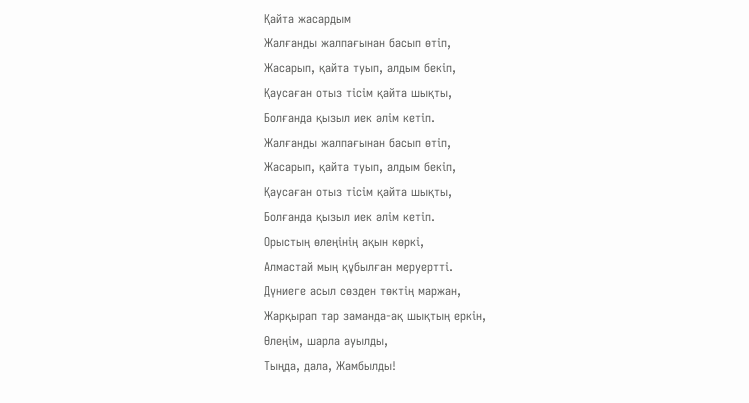Қайта жасардым
Жалғанды жалпағынан басып өтіп,
Жасарып, қайта туып, алдым бекіп,
Қаусаған отыз тісім қайта шықты,
Болғанда қызыл иек әлім кетіп.
Жалғанды жалпағынан басып өтіп,
Жасарып, қайта туып, алдым бекіп,
Қаусаған отыз тісім қайта шықты,
Болғанда қызыл иек әлім кетіп.
Орыстың өлеңінің ақын көркі,
Алмастай мың құбылған меруертті.
Дүниеге асыл сөзден төктің маржан,
Жарқырап тар заманда-ақ шықтың еркін,
Өлеңім, шарла ауылды,
Тыңда, дала, Жамбылды!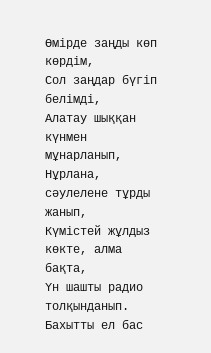Өмірде заңды көп көрдім,
Сол заңдар бүгіп белімді,
Алатау шыққан күнмен мұнарланып,
Нұрлана, сәулелене тұрды жанып,
Күмістей жұлдыз көкте, алма бақта,
Үн шашты радио толқынданып.
Бахытты ел бас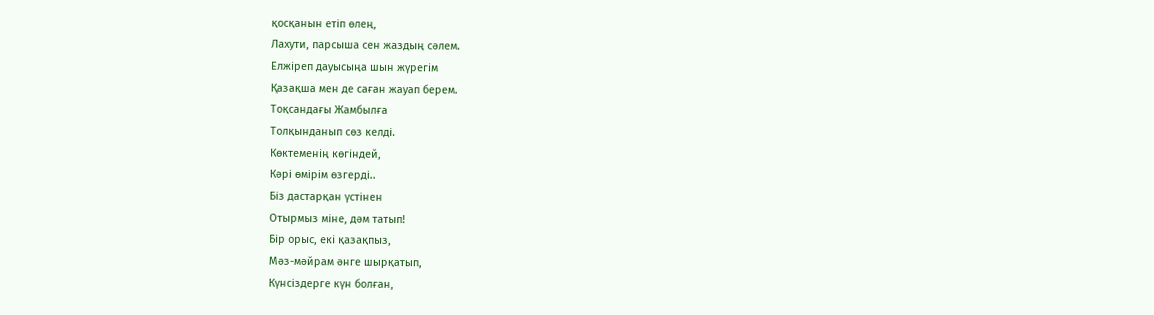қосқанын етіп өлең,
Лахути, парсыша сен жаздың сәлем.
Елжіреп дауысыңа шын жүрегім
Қазақша мен де саған жауап берем.
Тоқсандағы Жамбылға
Толқынданып сөз келді.
Көктеменің көгіндей,
Кәрі өмірім өзгерді..
Біз дастарқан үстінен
Отырмыз міне, дәм татып!
Бір орыс, екі қазақпыз,
Мәз-мәйрам әнге шырқатып,
Күнсіздерге күн болған,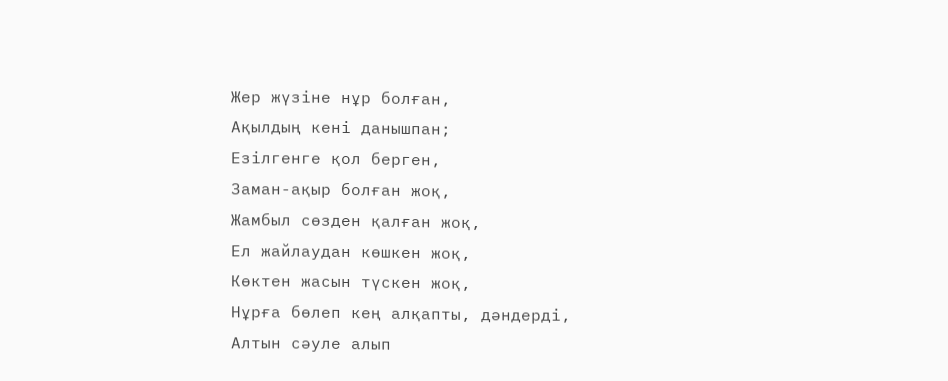Жер жүзіне нұр болған,
Ақылдың кені данышпан;
Езілгенге қол берген,
Заман-ақыр болған жоқ,
Жамбыл сөзден қалған жоқ,
Ел жайлаудан көшкен жоқ,
Көктен жасын түскен жоқ,
Нұрға бөлеп кең алқапты, дәндерді,
Алтын сәуле алып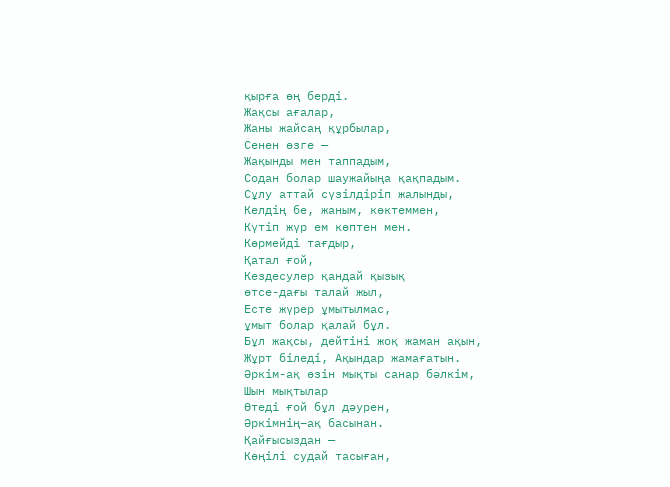қырға өң берді.
Жақсы ағалар,
Жаны жайсаң құрбылар,
Сенен өзге —
Жақынды мен таппадым,
Содан болар шаужайыңа қақпадым.
Сұлу аттай сүзілдіріп жалынды,
Келдің бе, жаным, көктеммен,
Күтіп жүр ем көптен мен.
Көрмейді тағдыр,
Қатал ғой,
Кездесулер қандай қызық
өтсе-дағы талай жыл,
Есте жүрер ұмытылмас,
ұмыт болар қалай бұл.
Бұл жақсы, дейтіні жоқ жаман ақын,
Жұрт біледі, Ақындар жамағатын.
Әркім-ақ өзін мықты санар бәлкім,
Шын мықтылар
Өтеді ғой бұл дәурен,
Әркімнің–ақ басынан.
Қайғысыздан —
Көңілі судай тасыған,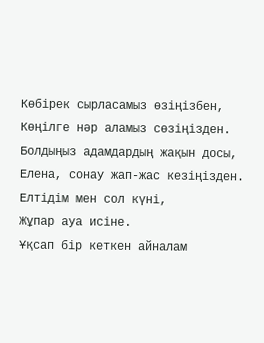Көбірек сырласамыз өзіңізбен,
Көңілге нәр аламыз сөзіңізден.
Болдыңыз адамдардың жақын досы,
Елена, сонау жап-жас кезіңізден.
Елтідім мен сол күні,
Жұпар ауа исіне.
Ұқсап бір кеткен айналам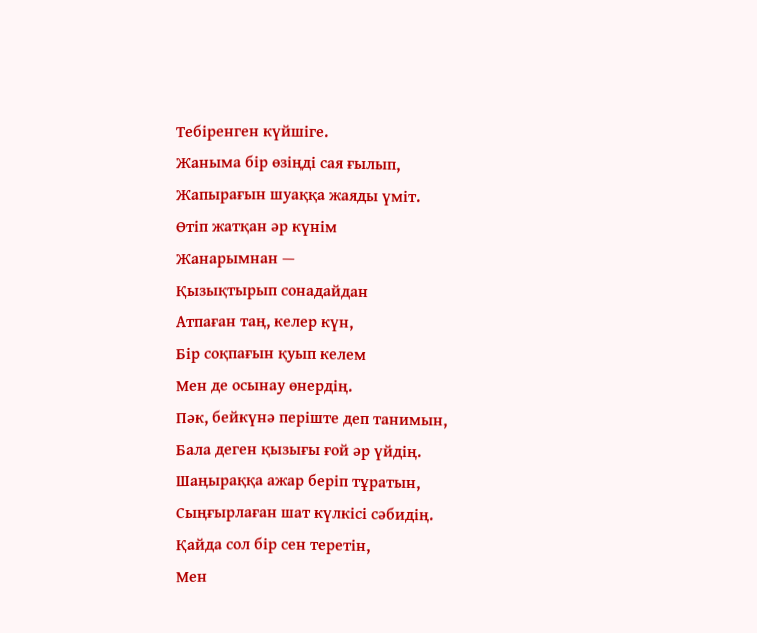Тебіренген күйшіге.
Жаныма бір өзіңді сая ғылып,
Жапырағын шуаққа жаяды үміт.
Өтіп жатқан әр күнім
Жанарымнан —
Қызықтырып сонадайдан
Атпаған таң, келер күн,
Бір соқпағын қуып келем
Мен де осынау өнердің.
Пәк, бейкүнә періште деп танимын,
Бала деген қызығы ғой әр үйдің.
Шаңыраққа ажар беріп тұратын,
Сыңғырлаған шат күлкісі сәбидің.
Қайда сол бір сен теретін,
Мен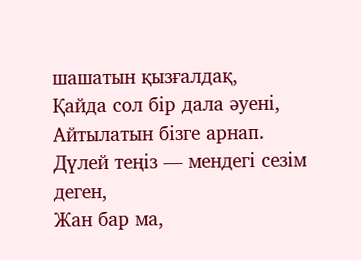шашатын қызғалдақ,
Қайда сол бір дала әуені,
Айтылатын бізге арнап.
Дүлей теңіз — мендегі сезім деген,
Жан бар ма,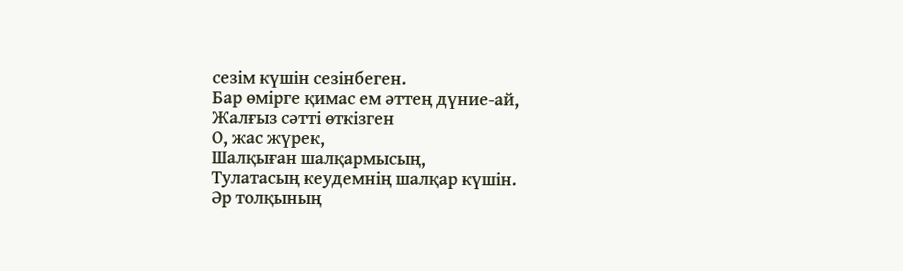сезім күшін сезінбеген.
Бар өмірге қимас ем әттең дүние-ай,
Жалғыз сәтті өткізген
О, жас жүрек,
Шалқыған шалқармысың,
Тулатасың кеудемнің шалқар күшін.
Әр толқының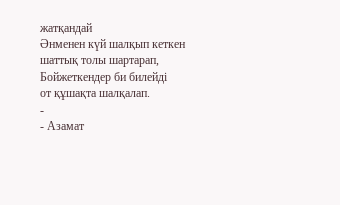жатқандай
Әнменен күй шалқып кеткен
шаттық толы шартарап,
Бойжеткендер би билейді
от құшақта шалқалап.
-
- Азамат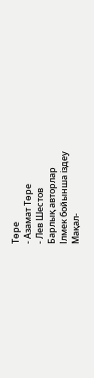Төре
- Азамат Төре
- Лев Шестов
Барлық авторлар
Ілмек бойынша іздеу
Мақал-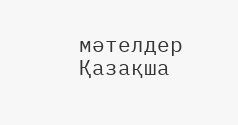мәтелдер
Қазақша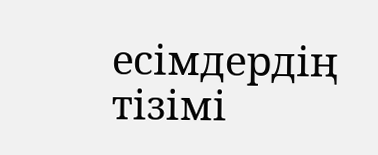есімдердің тізімі